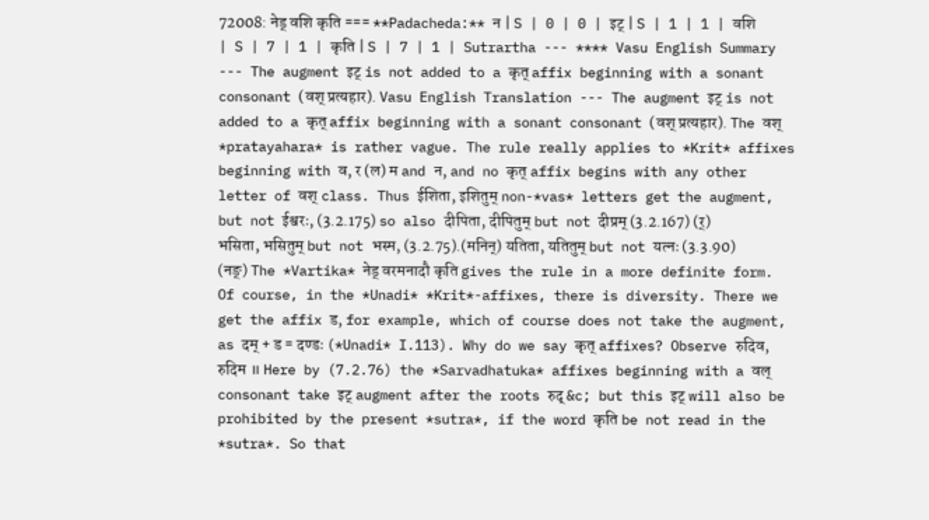72008: नेड् वशि कृति === **Padacheda:** न | S | 0 | 0 | इट् | S | 1 | 1 | वशि | S | 7 | 1 | कृति | S | 7 | 1 | Sutrartha --- **** Vasu English Summary --- The augment इट् is not added to a कृत् affix beginning with a sonant consonant (वश् प्रत्यहार). Vasu English Translation --- The augment इट् is not added to a कृत् affix beginning with a sonant consonant (वश् प्रत्यहार). The वश् *pratayahara* is rather vague. The rule really applies to *Krit* affixes beginning with व, र (ल) म and न, and no कृत् affix begins with any other letter of वश् class. Thus ईशिता, इशितुम् non-*vas* letters get the augment, but not ईश्वरः, (3.2.175) so also दीपिता, दीपितुम् but not दीप्रम् (3.2.167) (र्) भसिता, भसितुम् but not भस्म, (3.2.75).(मनिन्) यतिता, यतितुम् but not यत्नः (3.3.90) (नङ्) The *Vartika* नेड् वरमनादौ कृति gives the rule in a more definite form. Of course, in the *Unadi* *Krit*-affixes, there is diversity. There we get the affix ड, for example, which of course does not take the augment, as दम् + ड = दण्डः (*Unadi* I.113). Why do we say कृत् affixes? Observe रुदिव, रुदिम ॥ Here by (7.2.76) the *Sarvadhatuka* affixes beginning with a वल् consonant take इट् augment after the roots रुद् &c; but this इट् will also be prohibited by the present *sutra*, if the word कृति be not read in the *sutra*. So that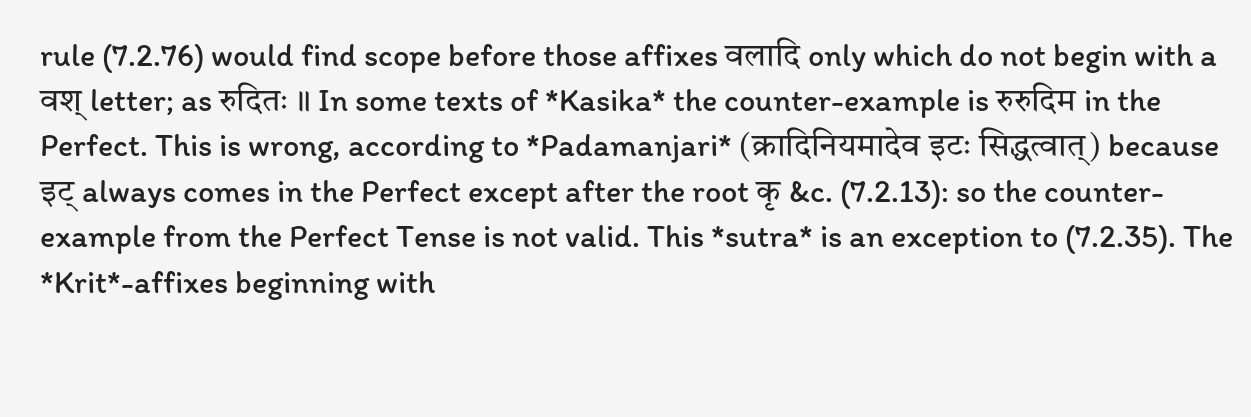rule (7.2.76) would find scope before those affixes वलादि only which do not begin with a वश् letter; as रुदितः ॥ In some texts of *Kasika* the counter-example is रुरुदिम in the Perfect. This is wrong, according to *Padamanjari* (क्रादिनियमादेव इटः सिद्धत्वात्) because इट् always comes in the Perfect except after the root कृ &c. (7.2.13): so the counter-example from the Perfect Tense is not valid. This *sutra* is an exception to (7.2.35). The *Krit*-affixes beginning with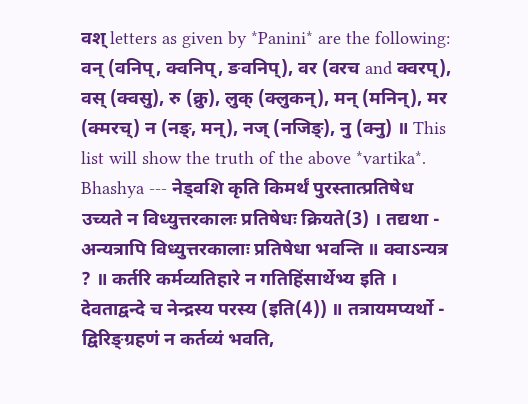वश् letters as given by *Panini* are the following: वन् (वनिप्, क्वनिप्, ङवनिप्), वर (वरच and क्वरप्), वस् (क्वसु), रु (क्रु), लुक् (क्लुकन्), मन् (मनिन्), मर (क्मरच्) न (नङ्, मन्), नज् (नजिङ्), नु (क्नु) ॥ This list will show the truth of the above *vartika*. Bhashya --- नेड्वशि कृति किमर्थं पुरस्तात्प्रतिषेध उच्यते न विध्युत्तरकालः प्रतिषेधः क्रियते(3) । तद्यथा - अन्यत्रापि विध्युत्तरकालाः प्रतिषेधा भवन्ति ॥ क्वाऽन्यत्र ? ॥ कर्तरि कर्मव्यतिहारे न गतिहिंसार्थेभ्य इति । देवताद्वन्दे च नेन्द्रस्य परस्य (इति(4)) ॥ तत्रायमप्यर्थो - द्विरिङ्ग्रहणं न कर्तव्यं भवति,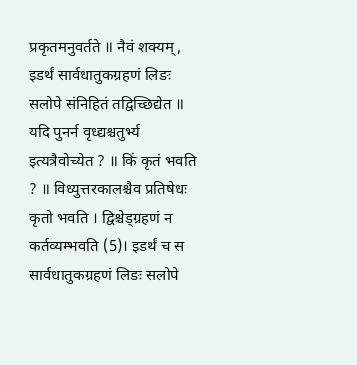प्रकृतमनुवर्तते ॥ नैवं शक्यम्, इडर्थं सार्वधातुकग्रहणं लिङः सलोपे संनिहितं तद्विच्छिद्येत ॥ यदि पुनर्न वृध्द्यश्चतुर्भ्य इत्यत्रैवोच्येत ? ॥ किं कृतं भवति ? ॥ विध्युत्तरकालश्चैव प्रतिषेधः कृतो भवति । द्विश्चेड्ग्रहणं न कर्तव्यम्भवति (5)। इडर्थं च स सार्वधातुकग्रहणं लिङः सलोपे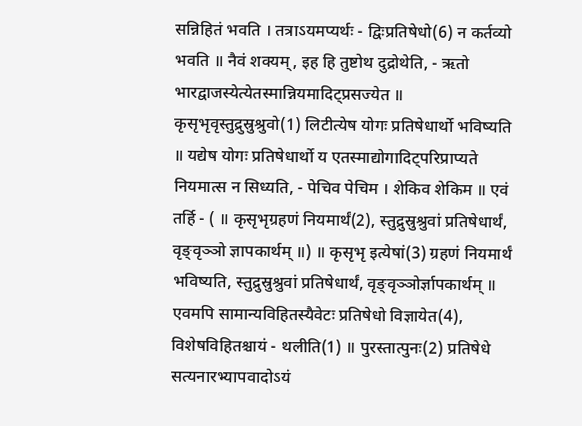सन्निहितं भवति । तत्राऽयमप्यर्थः - द्विःप्रतिषेधो(6) न कर्तव्यो भवति ॥ नैवं शक्यम्, इह हि तुष्टोथ दुद्रोथेति, - ऋतो भारद्वाजस्येत्येतस्मान्नियमादिट्प्रसज्येत ॥ कृसृभृवृस्तुद्रुस्रुश्रुवो(1) लिटीत्येष योगः प्रतिषेधार्थो भविष्यति ॥ यद्येष योगः प्रतिषेधार्थो य एतस्माद्योगादिट्परिप्राप्यते नियमात्स न सिध्यति, - पेचिव पेचिम । शेकिव शेकिम ॥ एवं तर्हि - ( ॥ कृसृभृग्रहणं नियमार्थं(2), स्तुद्रुस्रुश्रुवां प्रतिषेधार्थं, वृङ्वृञ्ञो ज्ञापकार्थम् ॥) ॥ कृसृभृ इत्येषां(3) ग्रहणं नियमार्थं भविष्यति, स्तुद्रुस्रुश्रुवां प्रतिषेधार्थं, वृङ्वृञ्ञोर्ज्ञापकार्थम् ॥ एवमपि सामान्यविहितस्यैवेटः प्रतिषेधो विज्ञायेत(4), विशेषविहितश्चायं - थलीति(1) ॥ पुरस्तात्पुनः(2) प्रतिषेधे सत्यनारभ्यापवादोऽयं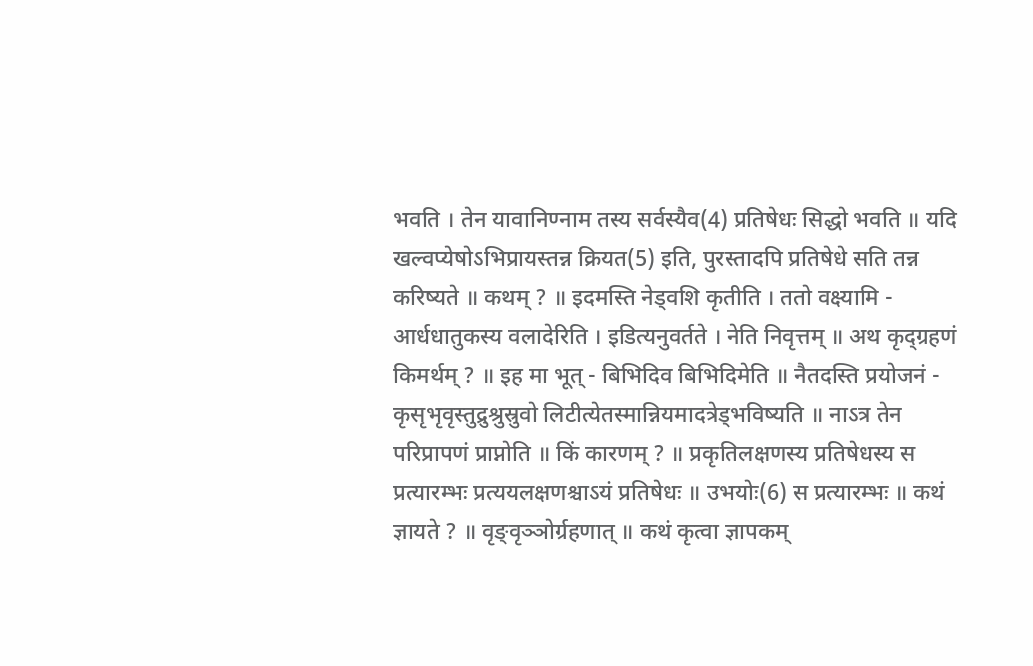भवति । तेन यावानिण्नाम तस्य सर्वस्यैव(4) प्रतिषेधः सिद्धो भवति ॥ यदि खल्वप्येषोऽभिप्रायस्तन्न क्रियत(5) इति, पुरस्तादपि प्रतिषेधे सति तन्न करिष्यते ॥ कथम् ? ॥ इदमस्ति नेड्वशि कृतीति । ततो वक्ष्यामि - आर्धधातुकस्य वलादेरिति । इडित्यनुवर्तते । नेति निवृत्तम् ॥ अथ कृद्ग्रहणं किमर्थम् ? ॥ इह मा भूत् - बिभिदिव बिभिदिमेति ॥ नैतदस्ति प्रयोजनं - कृसृभृवृस्तुद्रुश्रुस्रुवो लिटीत्येतस्मान्नियमादत्रेड्भविष्यति ॥ नाऽत्र तेन परिप्रापणं प्राप्नोति ॥ किं कारणम् ? ॥ प्रकृतिलक्षणस्य प्रतिषेधस्य स प्रत्यारम्भः प्रत्ययलक्षणश्चाऽयं प्रतिषेधः ॥ उभयोः(6) स प्रत्यारम्भः ॥ कथं ज्ञायते ? ॥ वृङ्वृञ्ञोर्ग्रहणात् ॥ कथं कृत्वा ज्ञापकम्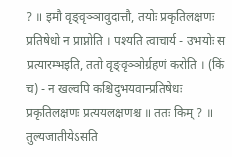? ॥ इमौ वृङ्वृञ्ञावुदात्तौ, तयोः प्रकृतिलक्षणः प्रतिषेधो न प्राप्नोति । पश्यति त्वाचार्य - उभयोः स प्रत्यारम्भइति, ततो वृङ्वृञ्ञोर्ग्रहणं करोति । (किं च) - न खल्वपि कश्चिदुभयवान्प्रतिषेधः प्रकृतिलक्षणः प्रत्ययलक्षणश्च ॥ ततः किम् ? ॥ तुल्यजातीयेऽसति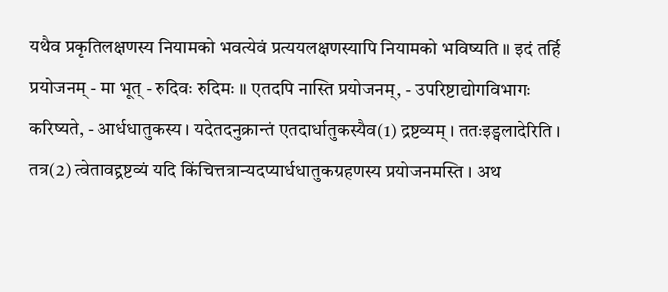यथैव प्रकृतिलक्षणस्य नियामको भवत्येवं प्रत्ययलक्षणस्यापि नियामको भविष्यति ॥ इदं तर्हि प्रयोजनम् - मा भूत् - रुदिवः रुदिमः ॥ एतदपि नास्ति प्रयोजनम्, - उपरिष्टाद्योगविभागः करिष्यते, - आर्धधातुकस्य । यदेतदनुक्रान्तं एतदार्धातुकस्यैव(1) द्रष्टव्यम् । ततःइड्वलादेरिति । तत्र(2) त्वेतावद्द्रष्टव्यं यदि किंचित्तत्रान्यदप्यार्धधातुकग्रहणस्य प्रयोजनमस्ति । अथ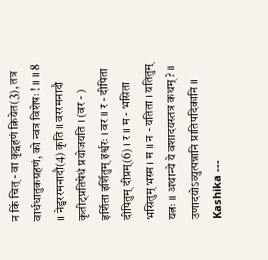न किं चित् - वा कृद्ग्रहणं क्रियेत(3), तत्र वार्धधातुकग्रहणं, को न्वत्र विशेषः ! ॥ ॥ 8 ॥ नेड्वररमनादौ(4) कृति ॥ वररमनादौ कृतीट्प्रतिषेधं प्रयोजयति । (वर - ) इर्शिता इर्शितुम् इर्श्वरः । वर ॥ र - दीपिता दीपितुम् दीप्रम्(6) । र ॥ म - भसिता भसितुम् भस्म । म ॥ न - यतिता । यतितुम् यत्नः ॥ अथान्ये ये वशादयस्तत्र कथम् ? ॥ उणादयोऽव्युत्पन्नानि प्रातिपदिकानि ॥ Kashika ---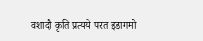वशादौ कृति प्रत्यये परत इडागमो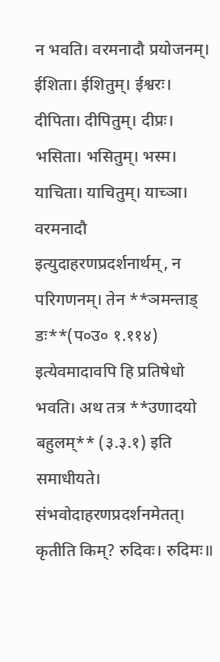न भवति। वरमनादौ प्रयोजनम्। ईशिता। ईशितुम्। ईश्वरः। दीपिता। दीपितुम्। दीप्रः। भसिता। भसितुम्। भस्म। याचिता। याचितुम्। याच्ञा। वरमनादौ इत्युदाहरणप्रदर्शनार्थम्, न परिगणनम्। तेन **ञमन्ताड् डः**(प०उ० १.११४) इत्येवमादावपि हि प्रतिषेधो भवति। अथ तत्र **उणादयो बहुलम्** (३.३.१) इति समाधीयते। संभवोदाहरणप्रदर्शनमेतत्। कृतीति किम्? रुदिवः। रुदिमः॥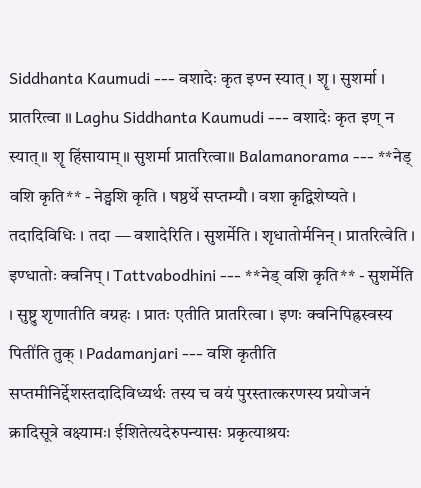Siddhanta Kaumudi --- वशादेः कृत इण्न स्यात् । शॄ । सुशर्मा । प्रातरित्वा ॥ Laghu Siddhanta Kaumudi --- वशादेः कृत इण् न स्यात्॥ शॄ हिंसायाम्॥ सुशर्मा प्रातरित्वा॥ Balamanorama --- **नेड् वशि कृति** - नेड्वशि कृति । षष्ठर्थे सप्तम्यौ । वशा कृद्विशेष्यते । तदादिविधिः । तदा — वशादेरिति । सुशर्मेति । शृधातोर्मनिन् । प्रातरित्वेति । इण्धातोः क्वनिप् । Tattvabodhini --- **नेड् वशि कृति** - सुशर्मेति । सुष्टु शृणातीति वग्रहः । प्रातः एतीति प्रातरित्वा । इणः क्वनिपिह्रस्वस्य पिती॑ति तुक् । Padamanjari --- वशि कृतीति सप्तमीनिर्द्देशस्तदादिविध्यर्थः तस्य च वयं पुरस्तात्करणस्य प्रयोजनं क्रादिसूत्रे वक्ष्यामः। ईशितेत्यदेरुपन्यासः प्रकृत्याश्रयः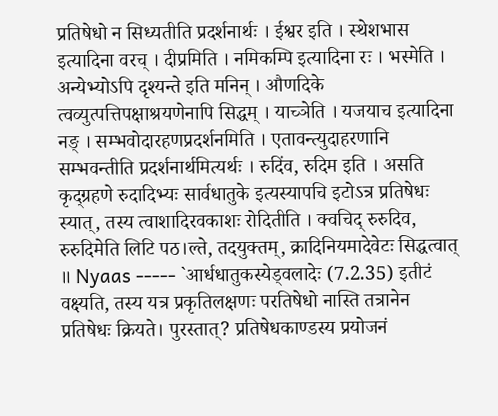प्रतिषेधो न सिध्यतीति प्रदर्शनार्थः । ईश्वर इति । स्थेशभास इत्यादिना वरच् । दीप्रमिति । नमिकम्पि इत्यादिना रः । भस्मेति । अन्येभ्योऽपि दृश्यन्ते इति मनिन् । औणदिके त्वव्युत्पत्तिपक्षाश्रयणेनापि सिद्धम् । याच्ञेति । यजयाच इत्यादिना नङ् । सम्भवोदारहणप्रदर्शनमिति । एतावन्त्युदाहरणानि सम्भवन्तीति प्रदर्शनार्थमित्यर्थः । रुदिंव, रुदिम इति । असति कृद्ग्रहणे रुदादिभ्यः सार्वधातुके इत्यस्यापचि इटोऽत्र प्रतिषेधः स्यात्, तस्य त्वाशादिरवकाशः रोदितीति । क्वचिद् रुरुदिव, रुरुदिमेति लिटि पठ।ल्ते, तदयुक्तम्, क्रादिनियमादेवेटः सिद्धत्वात् ॥ Nyaas ----- `आर्धधातुकस्येड्वलादेः (7.2.35) इतीटं वक्ष्यति, तस्य यत्र प्रकृतिलक्षणः परतिषेधो नास्ति तत्रानेन प्रतिषेधः क्रियते। पुरस्तात्? प्रतिषेधकाण्डस्य प्रयोजनं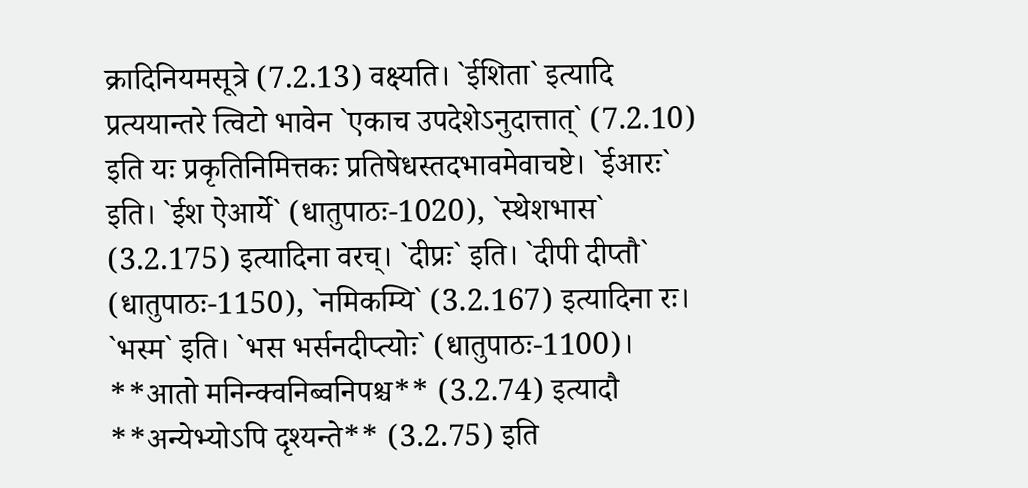क्रादिनियमसूत्रे (7.2.13) वक्ष्यति। `ईशिता` इत्यादि प्रत्ययान्तरे त्विटो भावेन `एकाच उपदेशेऽनुदात्तात्` (7.2.10) इति यः प्रकृतिनिमित्तकः प्रतिषेधस्तदभावमेवाचष्टे। `ईआरः` इति। `ईश ऐआर्ये` (धातुपाठः-1020), `स्थेशभास` (3.2.175) इत्यादिना वरच्। `दीप्रः` इति। `दीपी दीप्तौ` (धातुपाठः-1150), `नमिकम्यि` (3.2.167) इत्यादिना रः। `भस्म` इति। `भस भर्सनदीप्त्योः` (धातुपाठः-1100)। **आतो मनिन्क्वनिब्वनिपश्च** (3.2.74) इत्यादौ **अन्येभ्योऽपि दृश्यन्ते** (3.2.75) इति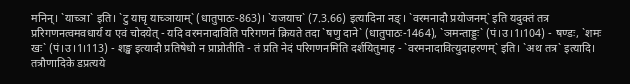मनिन्। `याच्ञा` इति। `टु याचृ याच्ञायाम्` (धातुपाठः-863)। `यजयाच` (7.3.66) इत्यादिना नङ्। `वरमनादौ प्रयोजनम्` इति यदुक्तं तत्र प्ररिगणनत्वमवधार्य य एवं चोदयेत् - यदि वरमनादाविति परिगणनं क्रियते तदा `षणु दाने` (धातुपाठः-1464), `ञमन्ताड्डः` (पं।उ।1।104) - षण्डः, `शमः खः` (पं।उ।1।113) - शङ्ख इत्यादौ प्रतिषेधो न प्राप्नोतीति - तं प्रति नेदं परिगणनमिति दर्शयितुमाह - `वरमनादावित्युदाहरणम्` इति। `अथ तत्र` इत्यादि। तत्रौणादिके डप्रत्यये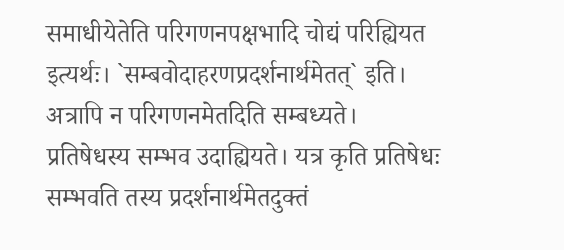समाधीयेतेति परिगणनपक्षभादि चोद्यं परिह्यियत इत्यर्थः। `सम्बवोदाहरणप्रदर्शनार्थमेतत्` इति। अत्रापि न परिगणनमेतदिति सम्बध्यते। प्रतिषेधस्य सम्भव उदाह्यियते। यत्र कृति प्रतिषेधः सम्भवति तस्य प्रदर्शनार्थमेतदुक्तं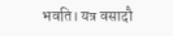भवति। यत्र वसादौ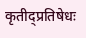कृतीद्प्रतिषेधः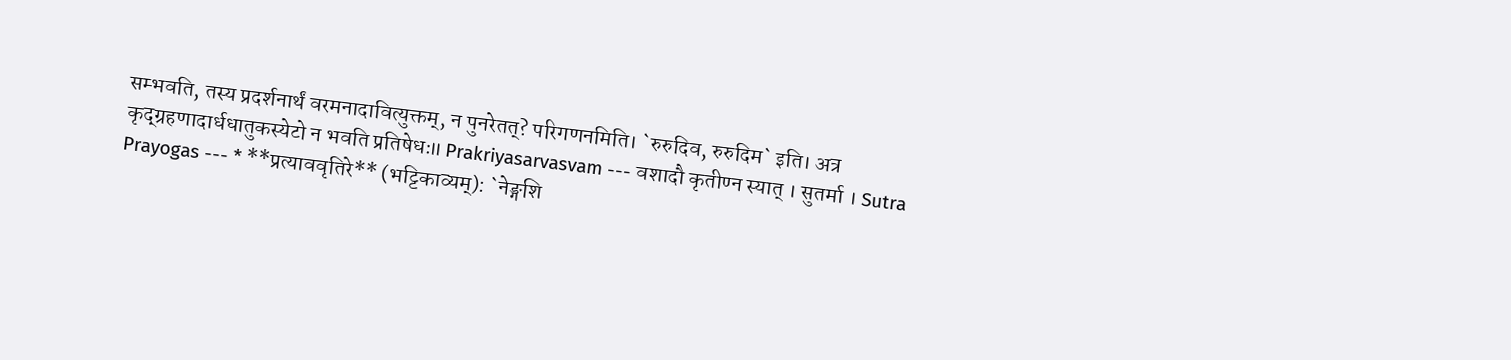सम्भवति, तस्य प्रदर्शनार्थं वरमनादावित्युक्तम्, न पुनरेतत्? परिगणनमिति। `रुरुदिव, रुरुदिम` इति। अत्र कृद्ग्रहणादार्धधातुकस्येटो न भवति प्रतिषेधः॥ Prakriyasarvasvam --- वशादौ कृतीण्न स्यात् । सुतर्मा । Sutra Prayogas --- * **प्रत्याववृतिरे** (भट्टिकाव्यम्): `नेङ्गशि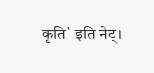कृति` इति नेट्।